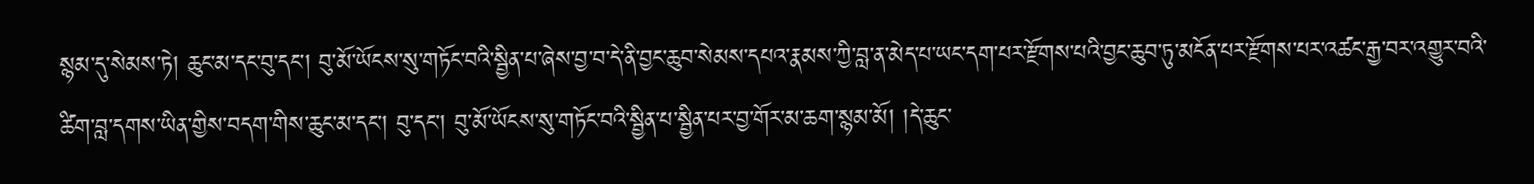སྙམ་དུ་སེམས་ཏེ། ཆུང་མ་དང་བུ་དང་། བུ་མོ་ཡོངས་སུ་གཏོང་བའི་སྦྱིན་པ་ཞེས་བྱ་བ་དེ་ནི་བྱང་ཆུབ་སེམས་དཔའ་རྣམས་ཀྱི་བླ་ན་མེད་པ་ཡང་དག་པར་རྫོགས་པའི་བྱང་ཆུབ་ཏུ་མངོན་པར་རྫོགས་པར་འཚང་རྒྱ་བར་འགྱུར་བའི་ཚིག་བླ་དགས་ཡིན་གྱིས་བདག་གིས་ཆུང་མ་དང་། བུ་དང་། བུ་མོ་ཡོངས་སུ་གཏོང་བའི་སྦྱིན་པ་སྦྱིན་པར་བྱ་གོར་མ་ཆག་སྙམ་མོ། །དེ་ཆུང་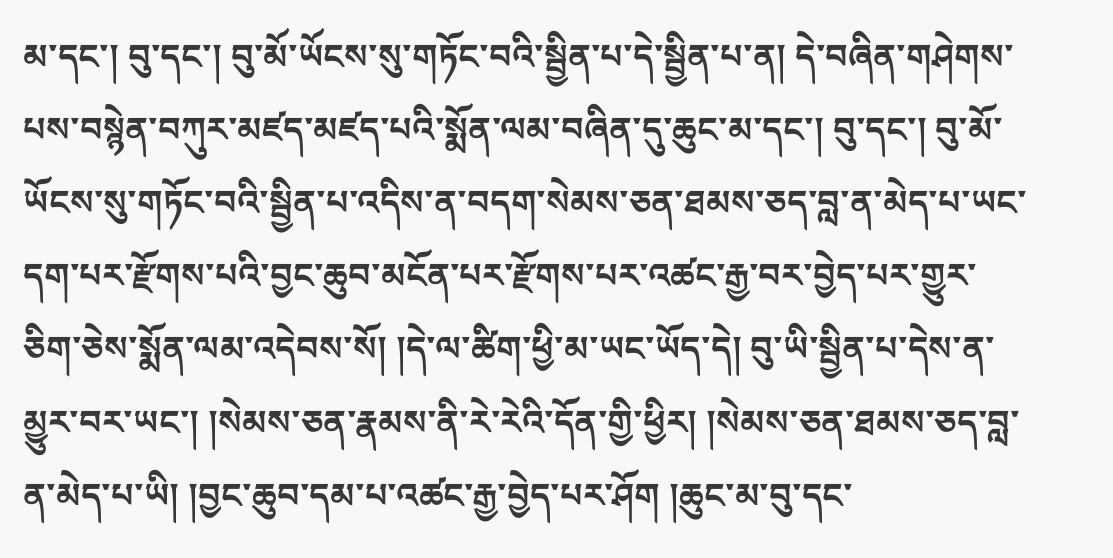མ་དང་། བུ་དང་། བུ་མོ་ཡོངས་སུ་གཏོང་བའི་སྦྱིན་པ་དེ་སྦྱིན་པ་ན། དེ་བཞིན་གཤེགས་པས་བསྙེན་བཀུར་མཛད་མཛད་པའི་སྨོན་ལམ་བཞིན་དུ་ཆུང་མ་དང་། བུ་དང་། བུ་མོ་ཡོངས་སུ་གཏོང་བའི་སྦྱིན་པ་འདིས་ན་བདག་སེམས་ཅན་ཐམས་ཅད་བླ་ན་མེད་པ་ཡང་དག་པར་རྫོགས་པའི་བྱང་ཆུབ་མངོན་པར་རྫོགས་པར་འཚང་རྒྱ་བར་བྱེད་པར་གྱུར་ཅིག་ཅེས་སྨོན་ལམ་འདེབས་སོ། །དེ་ལ་ཚིག་ཕྱི་མ་ཡང་ཡོད་དེ། བུ་ཡི་སྦྱིན་པ་དེས་ན་མྱུར་བར་ཡང་། །སེམས་ཅན་རྣམས་ནི་རེ་རེའི་དོན་གྱི་ཕྱིར། །སེམས་ཅན་ཐམས་ཅད་བླ་ན་མེད་པ་ཡི། །བྱང་ཆུབ་དམ་པ་འཚང་རྒྱ་བྱེད་པར་ཤོག །ཆུང་མ་བུ་དང་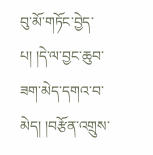བུ་མོ་གཏོང་བྱེད་པ། །དེ་ལ་བྱང་ཆུབ་ཟག་མེད་དགའ་བ་མེད། །བརྩོན་འགྲུས་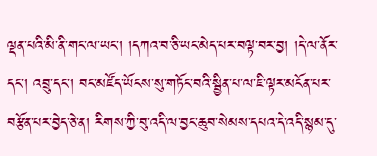ལྡན་པའི་མི་ནི་གང་ལ་ཡང་། །དཀའ་བ་ཅི་ཡང་མེད་པར་བལྟ་བར་བྱ། །དེ་ལ་ནོར་དང་། འབྲུ་དང་། བང་མཛོད་ཡོངས་སུ་གཏོང་བའི་སྦྱིན་པ་ལ་ཇི་ལྟར་མངོན་པར་བརྩོན་པར་བྱེད་ཅེ་ན། རིགས་ཀྱི་བུ་འདི་ལ་བྱང་ཆུབ་སེམས་དཔའ་དེ་འདི་སྙམ་དུ་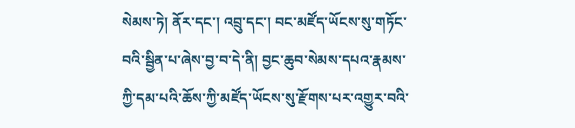སེམས་ཏེ། ནོར་དང་། འབྲུ་དང་། བང་མཛོད་ཡོངས་སུ་གཏོང་བའི་སྦྱིན་པ་ཞེས་བྱ་བ་དེ་ནི། བྱང་ཆུབ་སེམས་དཔའ་རྣམས་ཀྱི་དམ་པའི་ཆོས་ཀྱི་མཛོད་ཡོངས་སུ་རྫོགས་པར་འགྱུར་བའི་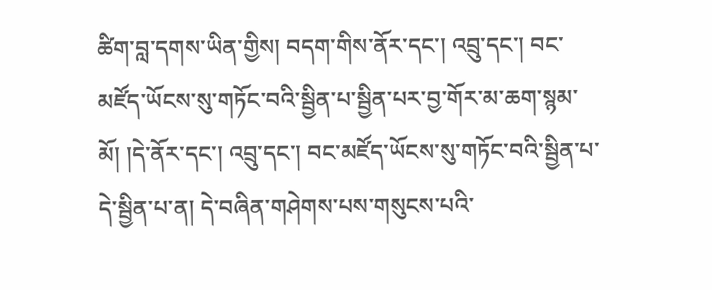ཚིག་བླ་དགས་ཡིན་གྱིས། བདག་གིས་ནོར་དང་། འབྲུ་དང་། བང་མཛོད་ཡོངས་སུ་གཏོང་བའི་སྦྱིན་པ་སྦྱིན་པར་བྱ་གོར་མ་ཆག་སྙམ་མོ། །དེ་ནོར་དང་། འབྲུ་དང་། བང་མཛོད་ཡོངས་སུ་གཏོང་བའི་སྦྱིན་པ་དེ་སྦྱིན་པ་ན། དེ་བཞིན་གཤེགས་པས་གསུངས་པའི་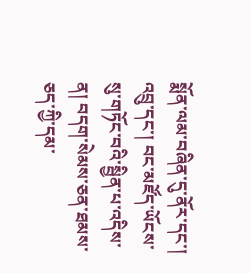སྨོན་ལམ་བཞིན་དུ་ནོར་དང་། འབྲུ་དང་། བང་མཛོད་ཡོངས་སུ་གཏོང་བའི་སྦྱིན་པ་འདིས་ན། བདག་སེམས་ཅན་ཐམས་ཅད་ཀྱི་དམ་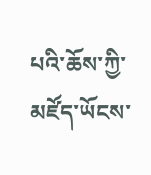པའི་ཆོས་ཀྱི་མཛོད་ཡོངས་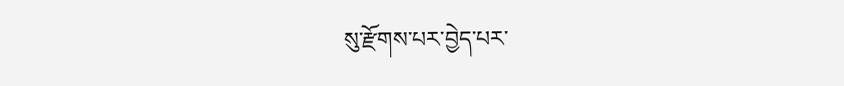སུ་རྫོགས་པར་བྱེད་པར་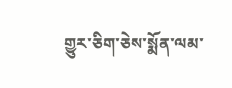གྱུར་ཅིག་ཅེས་སྨོན་ལམ་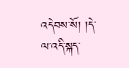འདེབས་སོ། །དེ་ལ་འདི་སྐད་